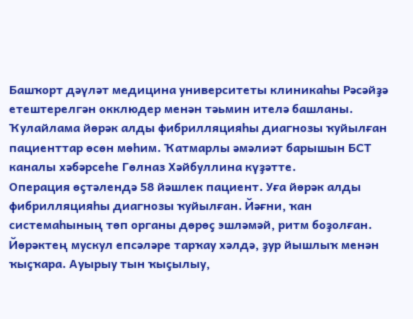Башҡорт дәүләт медицина университеты клиникаһы Рәсәйҙә етештерелгән окклюдер менән тәьмин ителә башланы. Ҡулайлама йөрәк алды фибрилляцияһы диагнозы ҡуйылған пациенттар өсөн мөһим. Ҡатмарлы әмәлиәт барышын БСТ каналы хәбәрсеһе Гөлназ Хәйбуллина күҙәтте.
Операция өҫтәлендә 58 йәшлек пациент. Уға йөрәк алды фибрилляцияһы диагнозы ҡуйылған. Йәғни, ҡан системаһының төп органы дөрөҫ эшләмәй, ритм боҙолған. Йөрәктең мускул епсәләре тарҡау хәлдә, ҙур йышлыҡ менән ҡыҫҡара. Ауырыу тын ҡыҫылыу,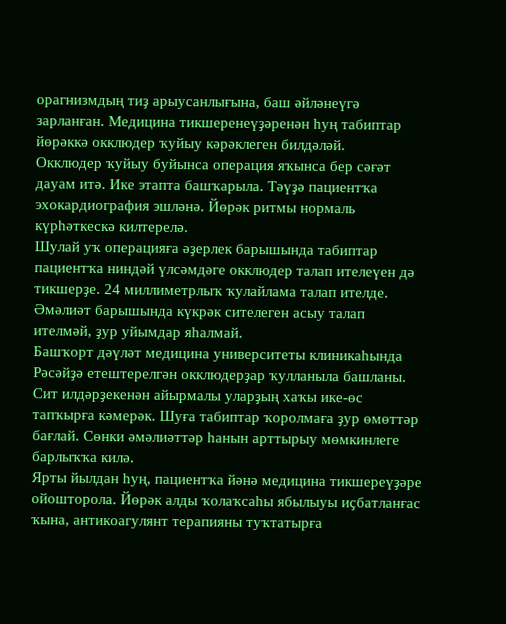орагнизмдың тиҙ арыусанлығына, баш әйләнеүгә зарланған. Медицина тикшеренеүҙәренән һуң табиптар йөрәккә окклюдер ҡуйыу кәрәклеген билдәләй.
Окклюдер ҡуйыу буйынса операция яҡынса бер сәғәт дауам итә. Ике этапта башҡарыла. Тәүҙә пациентҡа эхокардиография эшләнә. Йөрәк ритмы нормаль күрһәткескә килтерелә.
Шулай уҡ операцияға әҙерлек барышында табиптар пациентҡа ниндәй үлсәмдәге окклюдер талап ителеүен дә тикшерҙе. 24 миллиметрлыҡ ҡулайлама талап ителде. Әмәлиәт барышында күкрәк сителеген асыу талап ителмәй, ҙур уйымдар яһалмай.
Башҡорт дәүләт медицина университеты клиникаһында Рәсәйҙә етештерелгән окклюдерҙар ҡулланыла башланы. Сит илдәрҙекенән айырмалы уларҙың хаҡы ике-өс тапҡырға кәмерәк. Шуға табиптар ҡоролмаға ҙур өмөттәр бағлай. Сөнки әмәлиәттәр һанын арттырыу мөмкинлеге барлыҡҡа килә.
Ярты йылдан һуң, пациентҡа йәнә медицина тикшереүҙәре ойошторола. Йөрәк алды ҡолаҡсаһы ябылыуы иҫбатланғас ҡына, антикоагулянт терапияны туҡтатырға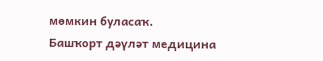мөмкин буласаҡ.
Башҡорт дәүләт медицина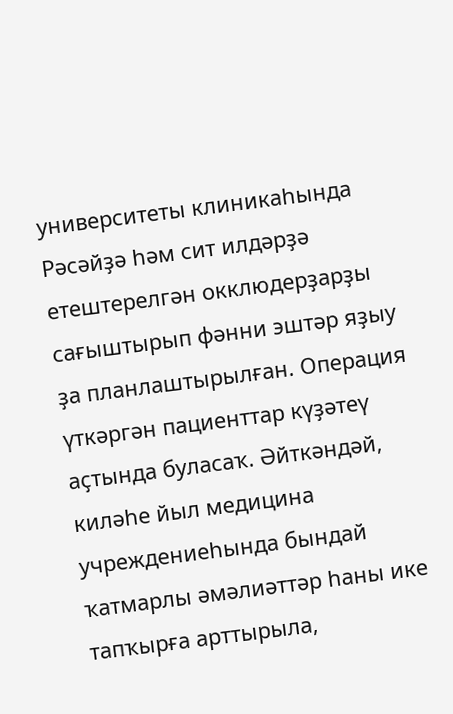университеты клиникаһында Рәсәйҙә һәм сит илдәрҙә етештерелгән окклюдерҙарҙы сағыштырып фәнни эштәр яҙыу ҙа планлаштырылған. Операция үткәргән пациенттар күҙәтеү аҫтында буласаҡ. Әйткәндәй, киләһе йыл медицина учреждениеһында бындай ҡатмарлы әмәлиәттәр һаны ике тапҡырға арттырыла,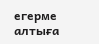егерме алтыға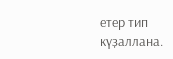етер тип күҙаллана.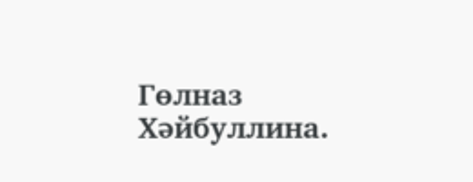Гөлназ Хәйбуллина.